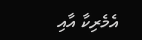އެމެރިކާ އާއި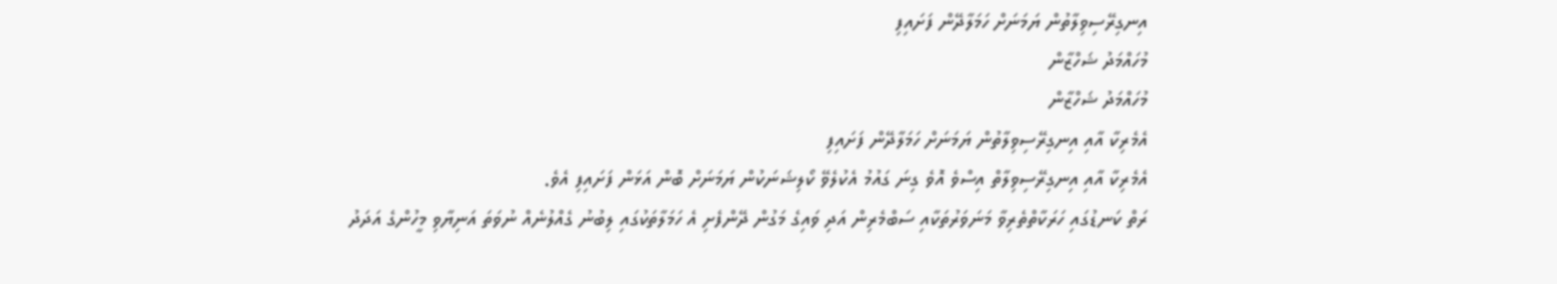އިނގިރޭސިވިލާތުން ޔަމަނަށް ހަމަލާދޭން ފަށައިފި
މުހައްމަދު ޝަހްޒާން
މުހައްމަދު ޝަހްޒާން
އެމެރިކާ އާއި އިނގިރޭސިވިލާތުން ޔަމަނަށް ހަމަލާދޭން ފަށައިފި
އެމެރިކާ އާއި އިނގިރޭސިވިލާތް އިސްވެ އޮވެ ގިނަ ގައުމު އެކުލެވޭ ކޯލިޝަނަކުން ޔަމަނަށް ބޮން އަޅަން ފަށައިފި އެވެ.
ރަތް ކަނޑުގައި ހަރަކާތްތެރިވާ މަނަވަރުތަކާއި ސަބްމެރިން އަދި ވައިގެ މަގުން ދޭންފެށި އެ ހަމަލާތަކުގައި ލިބުނު ގެއްލުނެއް ނުވަތަ އަނިޔާވި މީހުންގެ އަދަދު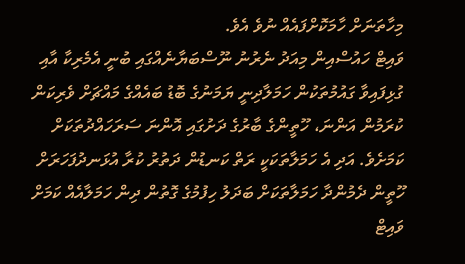މިހާތަނަށް ހާމަކޮށްފައެއް ނުވެ އެވެ.
ވައިޓް ހައުސްއިން މިއަދު ނެރުނު ނޫސްބަޔާނެއްގައި ބުނީ އެމެރިކާ އާއި ގުޅިފައިވާ ގައުމުތަކުން ހަމަލާދިނީ ޔަމަނުގެ ބޮޑު ބައެއްގެ މައްޗަށް ވެރިކަން ކުރަމުން އަންނަ، ހޫތީންގެ ބާރުގެ ދަށުގައި އޮންނަ ސަރަހައްދުތަކަށް ކަމަށެވެ. އަދި އެ ހަމަލާތަކަކީ ރަތް ކަނޑުން ދަތުރު ކުރާ އުޅަނދުފަހަރަށް ހޫތީން ދެމުންދާ ހަމަލާތަކަށް ބަދަލު ހިފުމުގެ ގޮތުން ދިން ހަމަލާއެއް ކަމަށް ވައިޓް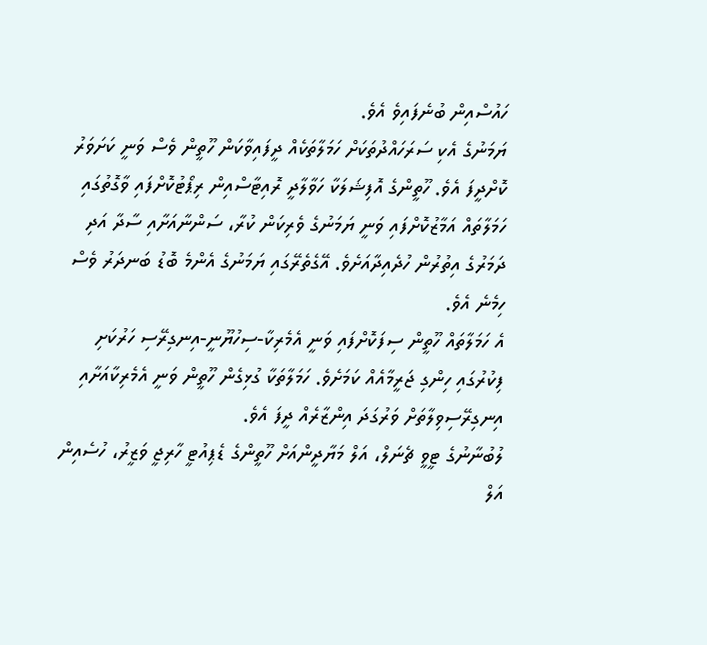ހައުސްއިން ބުނެފައިވެ އެވެ.
ޔަމަނުގެ އެކި ސަރަހައްދުތަކަށް ހަމަލާތަކެއް ދީފައިވާކަން ހޫތީން ވެސް ވަނީ ކަށަވަރު ކޮށްދީފަ އެވެ. ހޫތީންގެ އޮފިޝަލަކާ ހަވާލާދީ ރޮއިޓާސްއިން ރިޕޯޓުކޮށްފައި ވާގޮތުގައި ހަމަލާތައް އަމާޒުކޮށްފައި ވަނީ ޔަމަނުގެ ވެރިކަން ކުރާ، ސަންނާއަށާއި ސާދާ އަދި ދަމަރުގެ އިތުރުން ހުދެއިދާއަށެވެ. އޭގެތެރޭގައި ޔަމަނުގެ އެންމެ ބޮޑު ބަނދަރު ވެސް ހިމެނެ އެވެ.
އެ ހަމަލާތައް ހޫތީން ސިފަކޮށްފައި ވަނީ އެމެރިކާ-ސިހުޔޫނީ-އިނގިރޭސި ހަރުކަށި ފިކުރުގައި ހިންގި ޖަރީމާއެއް ކަމަށެވެ. ހަމަލާތަކާ ގުޅިގެން ހޫތީން ވަނީ އެމެރިކާއަށާއި އިނގިރޭސިވިލާތަށް ވަރުގަދަ އިންޒާރެއް ދީފަ އެވެ.
ލުބުނާނުގެ ޓީވީ ޗެނަލް، އަލް މަޔާދީންއަށް ހޫތީންގެ ޑެޕިއުޓީ ހާރިޖީ ވަޒީރު، ހުސެއިން އަލް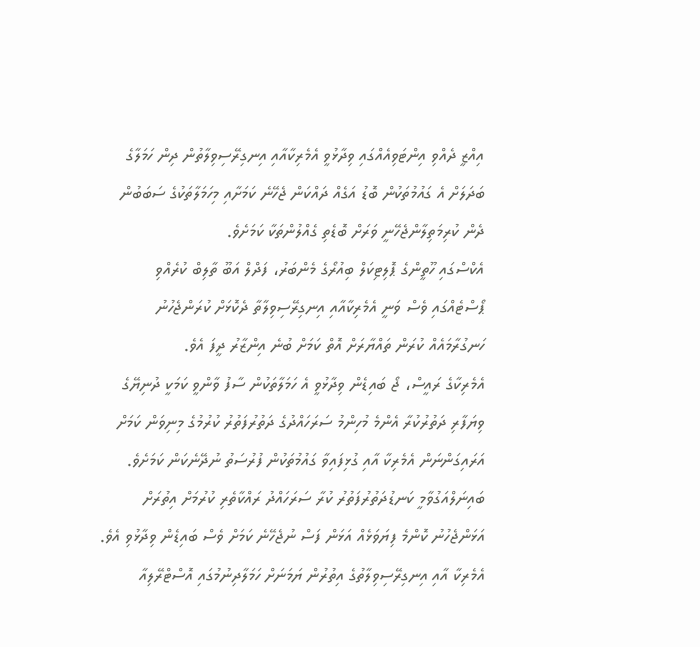އިއްޒީ ދެއްވި އިންޓަވިއެއްގައި ވިދާޅުވީ އެމެރިކާއާއި އިނގިރޭސިވިލާތުން ދިން ހަމަލާގެ ބަދަލަށް އެ ގައުމުތަކުން ބޮޑު އަގެއް ދައްކަން ޖެހޭނެ ކަމަށާއި މިހަމަލާތަކުގެ ސަބަބުން ދެން ކުރިމަތިލާންޖެހޭނީ ވަރަށް ބޮޑެތި ގެއްލުންތަކާ ކަމަށެވެ.
އެކްސްގައި ހޫތީންގެ ޕޮލިޓިކަލް ބިއުރޯގެ މެންބަރު، ފަދްލް އަބޫ ތާލިބް ކުރެއްވި ޕޯސްޓެއްގައި ވެސް ވަނީ އެމެރިކާއާއި އިނގިރޭސިވިލާތާ ދެކޮޅަށް ކުރަންޖެހުނު ހަނގުރާމައެއް ކުރަން ތައްޔާރަށް އޮތް ކަމަށް ބުނެ އިންޒާރު ދީފަ އެވެ.
އެމެރިކާގެ ރައީސް، ޖޯ ބައިޑެން ވިދާޅުވީ އެ ހަމަލާތަކުން ސާފު ވާންވީ ކަމަކީ ދުނިޔޭގެ ވިޔަފާރި ދަތުރުކުރާ އެންމެ މުހިންމު ސަރަހައްދުގެ ދަތުރުފަތުރު ކުރުމުގެ މިނިވަން ކަމަށް އަރައިގަންނަން އެމެރިކާ އާއި ގުޅިފައިވާ ގައުމުތަކުން ފުރުސަތު ނުދޭނެކަން ކަމަށެވެ.
ބައިނަލްއަގުވާމީ ކަނޑުދަތުރުފަތުރު ކުރާ ސަރަހައްދު ރައްކާތެރި ކުރުމަށް އިތުރަށް އަޅަންޖެހުނު ކޮންމެ ފިޔަވަޅެއް އަޅަން ފަސް ނުޖެހޭނެ ކަމަށް ވެސް ބައިޑެން ވިދާޅުވި އެވެ.
އެމެރިކާ އާއި އިނގިރޭސިވިލާތުގެ އިތުރުން ޔަމަނަށް ހަމަލާދިނުމުގައި އޮސްޓްރޭލިއާ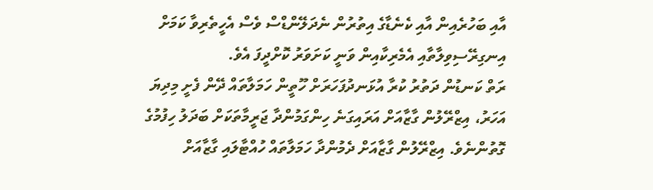އާއި ބަހުރެއިން އާއި ކެނެޑާގެ އިތުރުން ނެދަލޭންޑްސް ވެސް އެހީތެރިވާ ކަމަށް އިނގިރޭސިވިލާތާއި އެމެރިކާއިން ވަނީ ކަށަވަރު ކޮށްދީފަ އެވެ.
ރަތް ކަނޑުން ދަތުރު ކުރާ އުޅަނދުފަހަރަށް ހޫތީން ހަމަލާތައް ދޭން ފެށީ މިދިޔަ އަހަރު، އިޒްރޭލުން ގާޒާއަށް އަރައިގަނެ ހިންގަމުންދާ ޖަރީމާތަކަށް ބަދަލު ހިފުމުގެ ގޮތުންނެވެ. އިޒްރޭލުން ގާޒާއަށް ދެމުންދާ ހަމަލާތައް ހުއްޓާލައި ގާޒާއަށް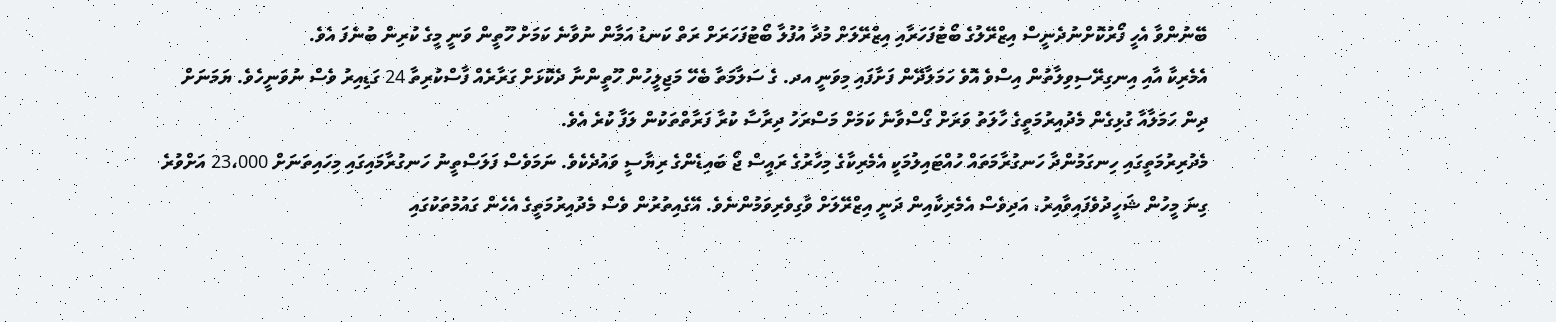ބޭނުންވާ އެހީ ފޯރުކޮށްނުދެނީސް އިޒްރޭލުގެ ބޯޓުފަހަރާއި އިޒްރޭލަށް މުދާ އުފުލާ ބޯޓުފަހަރަށް ރަތް ކަނޑު އަމާން ނުވާނެ ކަމަށް ހޫތީން ވަނީ މީގެ ކުރިން ބުނެފަ އެވެ.
އެމެރިކާ އާއި އިނގިރޭސިވިލާތުން އިސްވެ އޮވެ ހަމަލާދޭން ފަށާފައި މިވަނީ އދ. ގެ ސަލާމަތާ ބެހޭ މަޖިލީހުން ހޫތީންނާ ދެކޮޅަށް ގަރާރެއް ފާސްކުރިތާ 24 ގަޑިއިރު ވެސް ނުވަނީހެވެ. ޔަމަނަށް ދިން ހަމަލާއާ ގުޅިގެން މެދުއިރުމަތީގެ ހާލަތު ވަރަށް ގޯސްވާނެ ކަމަށް މަސްރަހު ދިރާސާ ކުރާ ފަރާތްތަކުން ލަފާ ކުރެ އެވެ.
މެދުރިރުމަތީގައި ހިނގަމުންދާ ހަނގުރާމަތައް ހުއްޓައިލުމަކީ އެމެރިކާގެ މިހާރުގެ ރައީސް ޖޯ ބައިޑެންގެ ރިޔާސީ ވައުދެކެވެ. ނަމަވެސް ފަލަސްތީނު ހަނގުރާމައިގައި މިހައިތަނަށް 23،000 އަށްވުރެ ގިނަ މީހުން ޝަހީދުވެފައިވާއިރު، އަދިވެސް އެމެރިކާއިން ދަނީ އިޒްރޭލަށް ވާގިވެރިވަމުންނެވެ. އޭގެއިތުރުން ވެސް މެދުއިރުމަތީގެ އެހެން ގައުމުތަކުގައި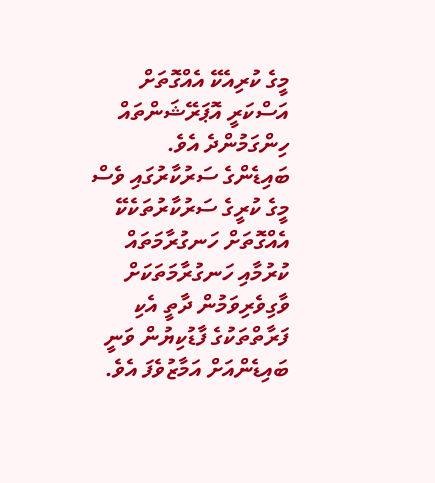މީގެ ކުރިއެކޭ އެއްގޮތަށް އަސްކަރީ އޮޕަރޭޝަންތައް ހިންގަމުންދެ އެވެ.
ބައިޑެންގެ ސަރުކާރުގައި ވެސް މީގެ ކުރީގެ ސަރުކާރުތަކެކޭ އެއްގޮތަށް ހަނގުރާމަތައް ކުރުމާއި ހަނގުރާމަތަކަށް ވާގިވެރިވަމުން ދާތީ އެކި ފަރާތްތަކުގެ ފާޑުކިޔުން ވަނީ ބައިޑެންއަށް އަމާޒުވެފަ އެވެ.